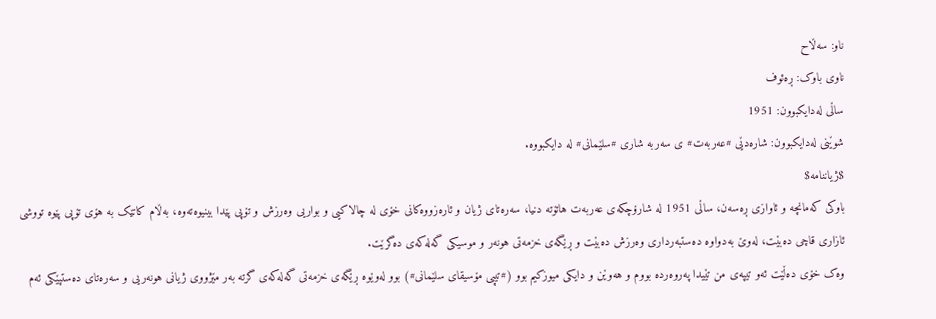ناو: سەڵاح
ناوی باوک: ڕەئوف
ساڵی لەدایکبوون: 1951
شوێنی لەدایکبوون: شارەدێی #عەربەت# ی سەربە شاری #سلێمانی# لە دایکبووە.
$ژیاننامە$
باوکی کەمانچە و ئاوازی ڕەسەن، ساڵی 1951 لە شارۆچکەی عەربەت هاتۆتە دنیا، سەرەتای ژیان و ئارەزووەکانی خۆی لە چالاکیی و بواریی وەرزش و تۆپی پێدا بینیوەتەوە، بەڵام کاتێک بە هۆی تۆپی پێوە تووشی ئازاری قاچی دەبێت، لەوێ بەدواوە دەستبەرداری وەرزش دەبێت و ڕێگەی خزمەتی هونەر و موسیکی گەلەکەی دەگرێت.
وەک خۆی دەڵێت ئەو تیپەی من تێیدا پەروەردە بووم و هەوێن و دایکی میوزکیم بوو (#تیپی مۆسیقای سلێمانی#) بوو لەوێوە ڕێگەی خزمەتی گەلەکەی گرتە بەر مێژووی ژیانی هونەریی و سەرەتای دەستپێکی ئەم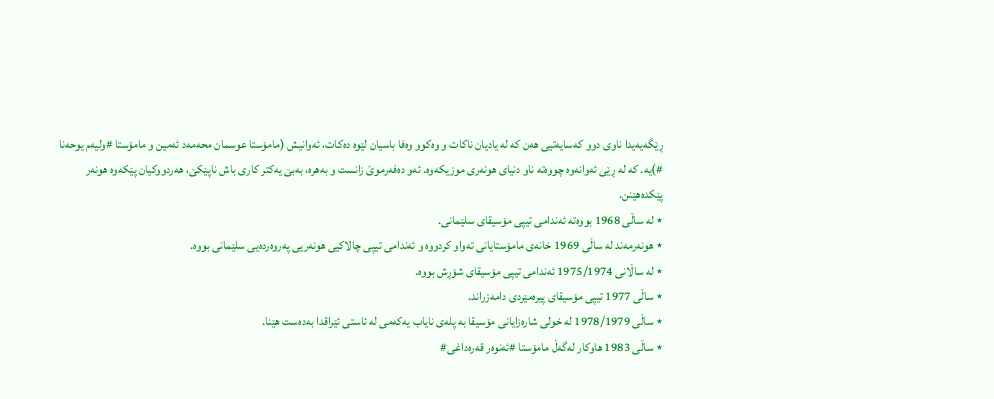ڕێگەیەیدا ناوی دوو کەسایەتیی هەن کە لە یادیان ناکات و وەکوو وەفا باسیان لێوە دەکات، ئەوانیش (مامۆستا عوسمان محەمەد ئەمین و مامۆستا #ولیەم یوحەنا #)یە. کە لە ڕێی ئەوانەوە چووەتە ناو دنیای هونەری موزیکەوە. ئەو دەفەرموێ زانست و بەهرە، بەبێ یەکتر کاری باش ناپێکێ، هەردووکیان پێکەوە هونەر پێکدەهێنن.
٭ لە ساڵی 1968 بووەتە ئەندامی تیپی مۆسیقای سلێمانی.
٭ هونەرمەند لە ساڵی 1969 خانەی مامۆستایانی تەواو کردووە و ئەندامی تیپی چالاکیی هونەریی پەروەردەیی سلێمانی بووە.
٭ لە ساڵانی 1975/1974 ئەندامی تیپی مۆسیقای شۆڕش بووە.
٭ ساڵی 1977 تیپی مۆسیقای پیرەمێردی دامەزراند.
٭ ساڵی 1978/1979 لە خولی شارەزایانی مۆسیقا بە پلەی نایاب یەکەمی لە ئاستی ئێراقدا بەدەست هێنا.
٭ ساڵی 1983 هاوکار لەگەڵ مامۆستا #ئەنوەر قەرەداغی#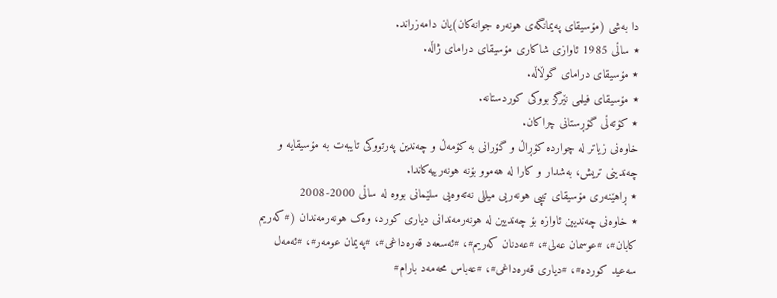دا بەشی (مۆسیقای پەیمانگەی هونەرە جوانەکان)یان دامەزراند.
٭ ساڵی 1985 ئاوازی شاکاری مۆسیقای درامای ژاڵە.
٭ مۆسیقای درامای گوڵاڵە.
٭ مۆسیقای فیلمی نێرگز بووکی کوردستانە.
٭ کۆتەڵی گۆڕستانی چراکان.
خاوەنی زیاتر لە چواردە کۆڕاڵ و گۆرانی بە کۆمەڵ و چەندین پەرتووکی تایبەت بە مۆسیقایە و چەندینی تریش، بەشدار و کارا لە هەموو بۆنە هونەرییەکاندا.
٭ ڕاهێنەری مۆسیقای تیپی هونەریی میللی نەتەوەیی سلێمانی بووە لە ساڵی 2000-2008
٭ خاوەنی چەندیین ئاوازە بۆ چەندیین لە هونەرمەندانی دیاری کورد، وەک هونەرمەندان (#کەریم کابان#، #عوسمان عەلی#، #عەدنان کەریم#، #ئەسعەد قەرەداغی#، #پەیمان عومەر#، #ئەمەل سەعید کوردە#، #دیاری قەرەداغی#، #عەباس محەمەد بارام#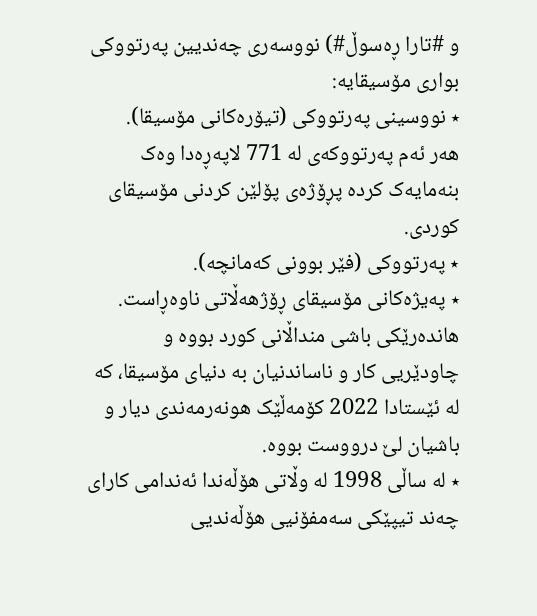و #تارا ڕەسوڵ#) نووسەری چەندیین پەرتووکی بواری مۆسیقایە:
٭ نووسینی پەرتووکی (تیۆرەکانی مۆسیقا).
هەر ئەم پەرتووکەی لە 771 لاپەڕەدا وەک بنەمایەک کردە پڕۆژەی پۆلێن کردنی مۆسیقای کوردی.
٭ پەرتووکی (فێر بوونی کەمانچە).
٭ پەیژەکانی مۆسیقای ڕۆژهەڵاتی ناوەڕاست.
هاندەرێکی باشی منداڵانی کورد بووە و چاودێریی کار و ناساندنیان بە دنیای مۆسیقا، کە لە ئێستادا 2022 کۆمەڵێک هونەرمەندی دیار و باشیان لێ درووست بووە.
٭ لە ساڵی 1998 لە وڵاتی هۆڵەندا ئەندامی کارای چەند تیپێکی سەمفۆنیی هۆڵەندیی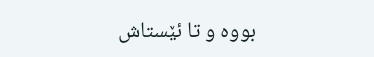بووە و تا ئێستاش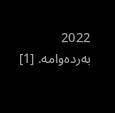2022 بەردەوامە. [1]